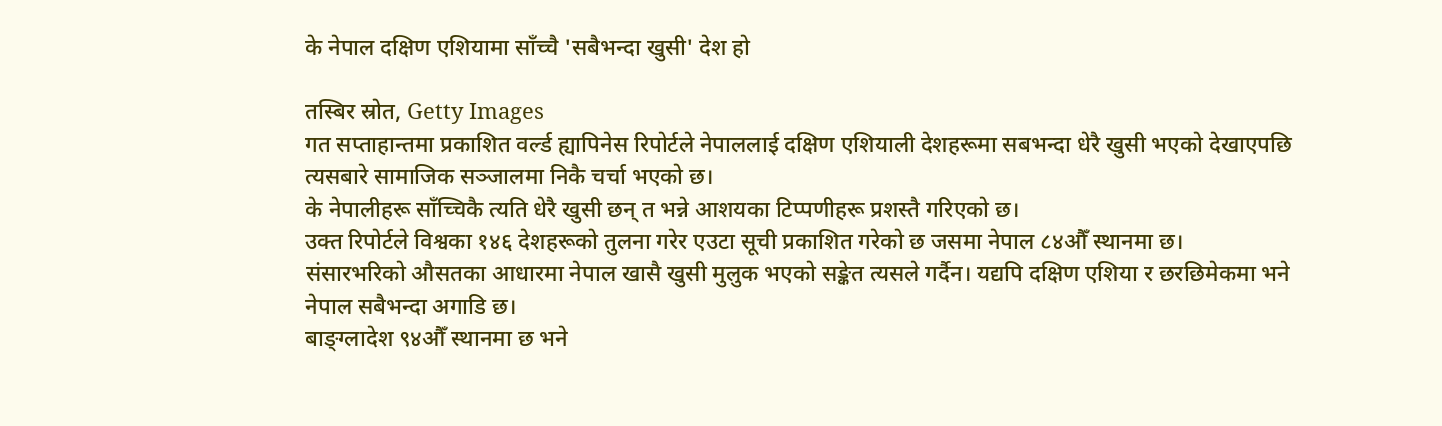के नेपाल दक्षिण एशियामा साँच्चै 'सबैभन्दा खुसी' देश हो

तस्बिर स्रोत, Getty Images
गत सप्ताहान्तमा प्रकाशित वर्ल्ड ह्यापिनेस रिपोर्टले नेपाललाई दक्षिण एशियाली देशहरूमा सबभन्दा धेरै खुसी भएको देखाएपछि त्यसबारे सामाजिक सञ्जालमा निकै चर्चा भएको छ।
के नेपालीहरू साँच्चिकै त्यति धेरै खुसी छन् त भन्ने आशयका टिप्पणीहरू प्रशस्तै गरिएको छ।
उक्त रिपोर्टले विश्वका १४६ देशहरूको तुलना गरेर एउटा सूची प्रकाशित गरेको छ जसमा नेपाल ८४औँ स्थानमा छ।
संसारभरिको औसतका आधारमा नेपाल खासै खुसी मुलुक भएको सङ्केत त्यसले गर्दैन। यद्यपि दक्षिण एशिया र छरछिमेकमा भने नेपाल सबैभन्दा अगाडि छ।
बाङ्ग्लादेश ९४औँ स्थानमा छ भने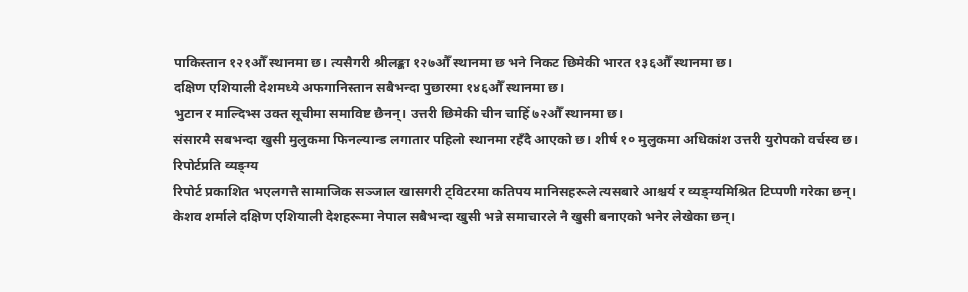पाकिस्तान १२१औँ स्थानमा छ। त्यसैगरी श्रीलङ्का १२७औँ स्थानमा छ भने निकट छिमेकी भारत १३६औँ स्थानमा छ।
दक्षिण एशियाली देशमध्ये अफगानिस्तान सबैभन्दा पुछारमा १४६औँ स्थानमा छ।
भुटान र माल्दिभ्स उक्त सूचीमा समाविष्ट छैनन्। उत्तरी छिमेकी चीन चाहिँ ७२औँ स्थानमा छ।
संसारमै सबभन्दा खुसी मुलुकमा फिनल्यान्ड लगातार पहिलो स्थानमा रहँदै आएको छ। शीर्ष १० मुलुकमा अधिकांश उत्तरी युरोपको वर्चस्व छ।
रिपोर्टप्रति व्यङ्ग्य
रिपोर्ट प्रकाशित भएलगत्तै सामाजिक सञ्जाल खासगरी ट्विटरमा कतिपय मानिसहरूले त्यसबारे आश्चर्य र व्यङ्ग्यमिश्रित टिप्पणी गरेका छन्।
केशव शर्माले दक्षिण एशियाली देशहरूमा नेपाल सबैभन्दा खुसी भन्ने समाचारले नै खुसी बनाएको भनेर लेखेका छन्।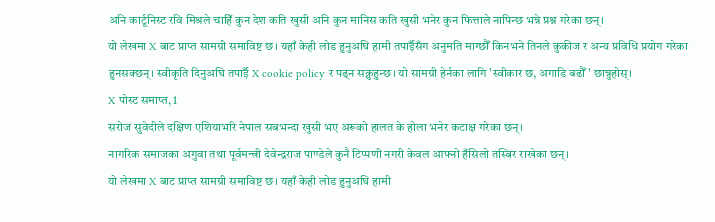अनि कार्टूनिस्ट रवि मिश्रले चाहिँ कुन देश कति खुसी अनि कुन मानिस कति खुसी भनेर कुन फित्ताले नापिन्छ भन्ने प्रश्न गरेका छन्।
यो लेखमा X बाट प्राप्त सामग्री समाविष्ट छ। यहाँ केही लोड हुनुअघि हामी तपाईँसँग अनुमति माग्छौँ किनभने तिनले कुकीज र अन्य प्रविधि प्रयोग गरेका हुनसक्छन्। स्वीकृति दिनुअघि तपाईँ X cookie policy र पढ्न सक्नुहुन्छ। यो सामग्री हेर्नका लागि 'स्वीकार छ, अगाडि बढौँ' छान्नुहोस्।
X पोस्ट समाप्त, 1
सरोज सुवेदीले दक्षिण एशियाभरि नेपाल सबभन्दा खुसी भए अरूको हालत के होला भनेर कटाक्ष गरेका छन्।
नागरिक समाजका अगुवा तथा पूर्वमन्त्री देवेन्द्रराज पाण्डेले कुनै टिप्पणी नगरी केवल आफ्नो हँसिलो तस्बिर राखेका छन्।
यो लेखमा X बाट प्राप्त सामग्री समाविष्ट छ। यहाँ केही लोड हुनुअघि हामी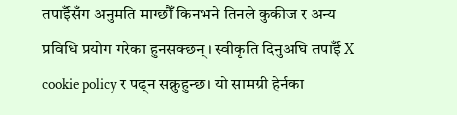तपाईँसँग अनुमति माग्छौँ किनभने तिनले कुकीज र अन्य प्रविधि प्रयोग गरेका हुनसक्छन्। स्वीकृति दिनुअघि तपाईँ X cookie policy र पढ्न सक्नुहुन्छ। यो सामग्री हेर्नका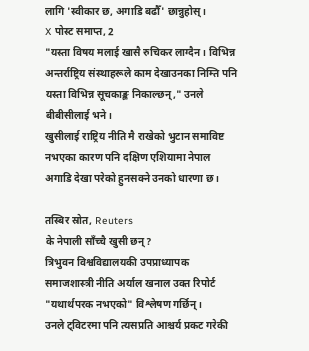लागि 'स्वीकार छ, अगाडि बढौँ' छान्नुहोस्।
X पोस्ट समाप्त, 2
"यस्ता विषय मलाई खासै रुचिकर लाग्दैन। विभिन्न अन्तर्राष्ट्रिय संस्थाहरूले काम देखाउनका निम्ति पनि यस्ता विभिन्न सूचकाङ्क निकाल्छन्," उनले बीबीसीलाई भने।
खुसीलाई राष्ट्रिय नीति मै राखेको भुटान समाविष्ट नभएका कारण पनि दक्षिण एशियामा नेपाल अगाडि देखा परेको हुनसक्ने उनको धारणा छ।

तस्बिर स्रोत, Reuters
के नेपाली साँच्चै खुसी छन्?
त्रिभुवन विश्वविद्यालयकी उपप्राध्यापक समाजशास्त्री नीति अर्याल खनाल उक्त रिपोर्ट "यथार्थपरक नभएको" विश्लेषण गर्छिन्।
उनले ट्विटरमा पनि त्यसप्रति आश्चर्य प्रकट गरेकी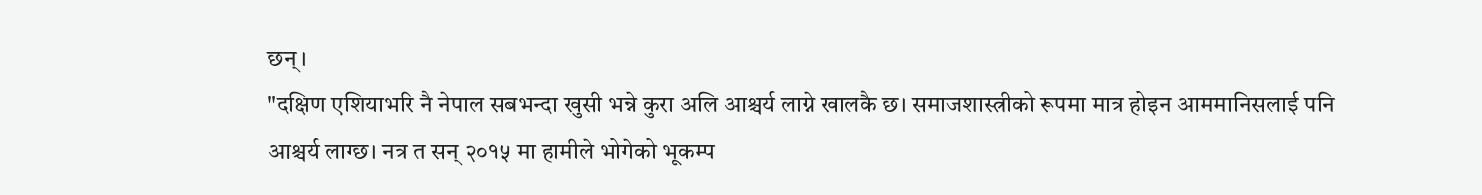छन्।
"दक्षिण एशियाभरि नै नेपाल सबभन्दा खुसी भन्ने कुरा अलि आश्चर्य लाग्ने खालकै छ। समाजशास्त्रीको रूपमा मात्र होइन आममानिसलाई पनि आश्चर्य लाग्छ। नत्र त सन् २०१५ मा हामीले भोगेको भूकम्प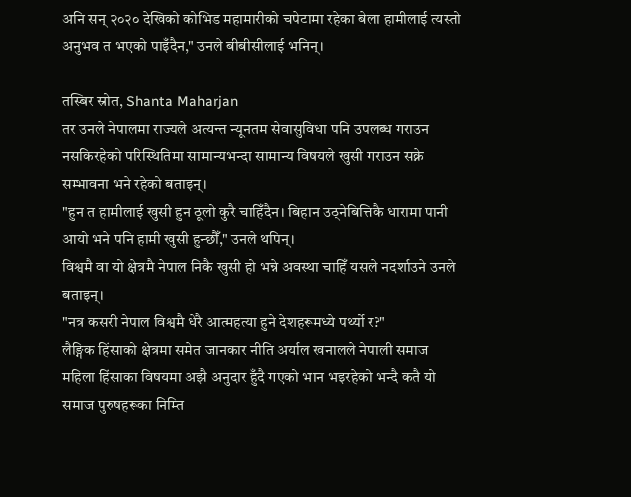अनि सन् २०२० देखिको कोभिड महामारीको चपेटामा रहेका बेला हामीलाई त्यस्तो अनुभव त भएको पाइँदैन," उनले बीबीसीलाई भनिन्।

तस्बिर स्रोत, Shanta Maharjan
तर उनले नेपालमा राज्यले अत्यन्त न्यूनतम सेवासुविधा पनि उपलब्ध गराउन नसकिरहेको परिस्थितिमा सामान्यभन्दा सामान्य विषयले खुसी गराउन सक्ने सम्भावना भने रहेको बताइन्।
"हुन त हामीलाई खुसी हुन ठूलो कुरै चाहिँदैन। बिहान उठ्नेबित्तिकै धारामा पानी आयो भने पनि हामी खुसी हुन्छौँ," उनले थपिन्।
विश्वमै वा यो क्षेत्रमै नेपाल निकै खुसी हो भन्ने अवस्था चाहिँ यसले नदर्शाउने उनले बताइन्।
"नत्र कसरी नेपाल विश्वमै धेरै आत्महत्या हुने देशहरूमध्ये पर्थ्यो र?"
लैङ्गिक हिंसाको क्षेत्रमा समेत जानकार नीति अर्याल खनालले नेपाली समाज महिला हिंसाका विषयमा अझै अनुदार हुँदै गएको भान भइरहेको भन्दै कतै यो समाज पुरुषहरूका निम्ति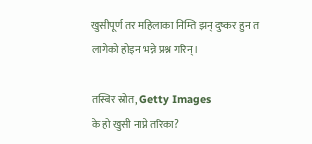खुसीपूर्ण तर महिलाका निम्ति झन् दुष्कर हुन त लागेको होइन भन्ने प्रश्न गरिन्।

तस्बिर स्रोत, Getty Images
के हो खुसी नाप्ने तरिका?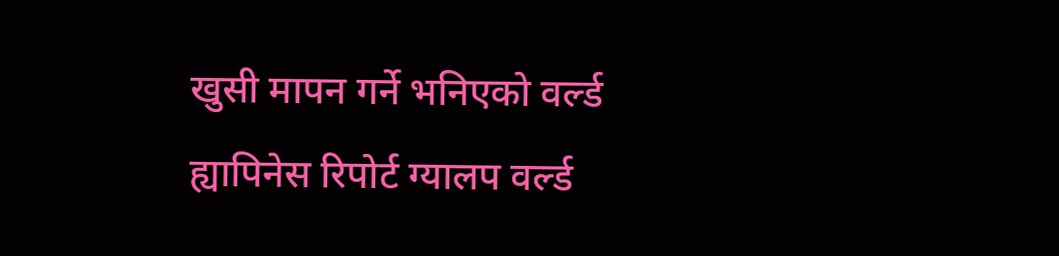खुसी मापन गर्ने भनिएको वर्ल्ड ह्यापिनेस रिपोर्ट ग्यालप वर्ल्ड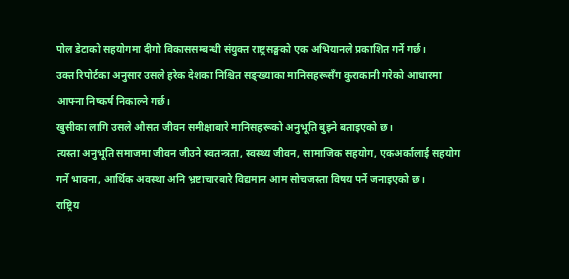पोल डेटाको सहयोगमा दीगो विकाससम्बन्धी संयुक्त राष्ट्रसङ्घको एक अभियानले प्रकाशित गर्ने गर्छ।
उक्त रिपोर्टका अनुसार उसले हरेक देशका निश्चित सङ्ख्याका मानिसहरूसँग कुराकानी गरेको आधारमा आफ्ना निष्कर्ष निकाल्ने गर्छ।
खुसीका लागि उसले औसत जीवन समीक्षाबारे मानिसहरूको अनुभूति बुझ्ने बताइएको छ।
त्यस्ता अनुभूति समाजमा जीवन जीउने स्वतन्त्रता, स्वस्थ्य जीवन, सामाजिक सहयोग, एकअर्कालाई सहयोग गर्ने भावना, आर्थिक अवस्था अनि भ्रष्टाचारबारे विद्यमान आम सोचजस्ता विषय पर्ने जनाइएको छ।
राष्ट्रिय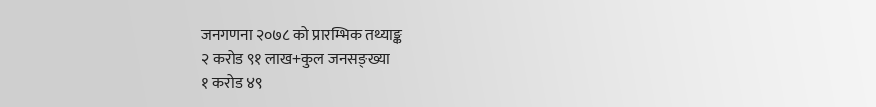जनगणना २०७८ को प्रारम्भिक तथ्याङ्क
२ करोड ९१ लाख+कुल जनसङ्ख्या
१ करोड ४९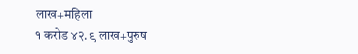लाख+महिला
१ करोड ४२.९ लाख+पुरुष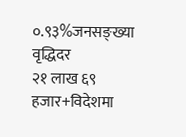०.९३%जनसङ्ख्या वृद्धिदर
२१ लाख ६९ हजार+विदेशमा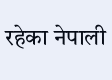रहेका नेपाली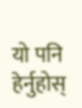यो पनि हेर्नुहोस्